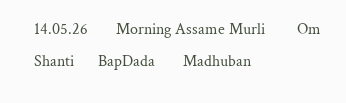14.05.26       Morning Assame Murli        Om Shanti      BapDada       Madhuban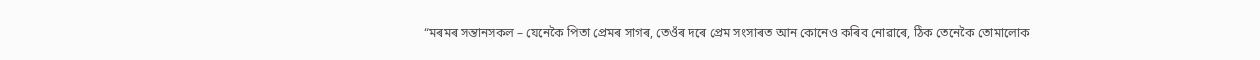“মৰমৰ সন্তানসকল – যেনেকৈ পিতা প্ৰেমৰ সাগৰ, তেওঁৰ দৰে প্ৰেম সংসাৰত আন কোনেও কৰিব নোৱাৰে, ঠিক তেনেকৈ তোমালোক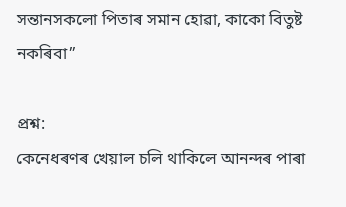সন্তানসকলো পিতাৰ সমান হোৱা, কাকো বিতুষ্ট নকৰিবা”

প্ৰশ্ন:
কেনেধৰণৰ খেয়াল চলি থাকিলে আনন্দৰ পাৰা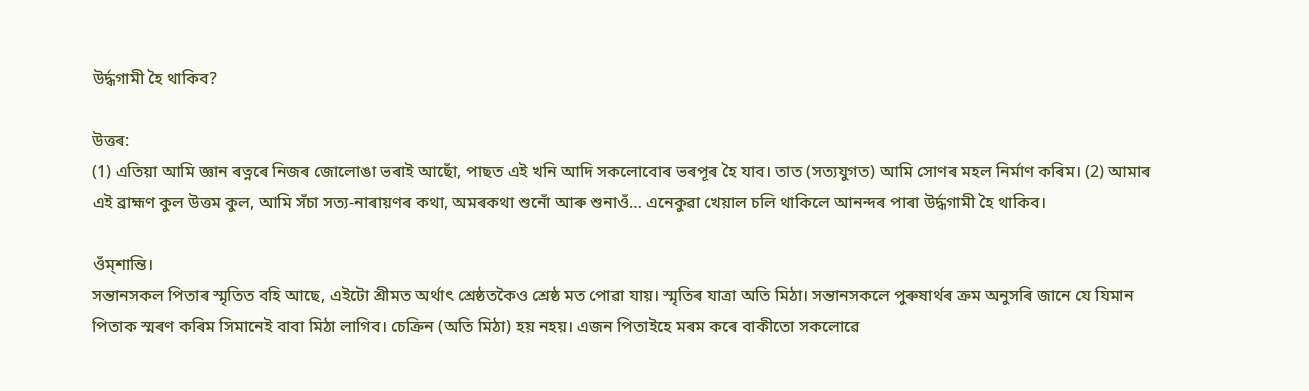উৰ্দ্ধগামী হৈ থাকিব?

উত্তৰ:
(1) এতিয়া আমি জ্ঞান ৰত্নৰে নিজৰ জোলোঙা ভৰাই আছোঁ, পাছত এই খনি আদি সকলোবোৰ ভৰপূৰ হৈ যাব। তাত (সত্যযুগত) আমি সোণৰ মহল নিৰ্মাণ কৰিম। (2) আমাৰ এই ব্ৰাহ্মণ কুল উত্তম কুল, আমি সঁচা সত্য-নাৰায়ণৰ কথা, অমৰকথা শুনোঁ আৰু শুনাওঁ… এনেকুৱা খেয়াল চলি থাকিলে আনন্দৰ পাৰা উৰ্দ্ধগামী হৈ থাকিব।

ওঁম্শান্তি।
সন্তানসকল পিতাৰ স্মৃতিত বহি আছে, এইটো শ্ৰীমত অৰ্থাৎ শ্ৰেষ্ঠতকৈও শ্ৰেষ্ঠ মত পোৱা যায়। স্মৃতিৰ যাত্ৰা অতি মিঠা। সন্তানসকলে পুৰুষাৰ্থৰ ক্ৰম অনুসৰি জানে যে যিমান পিতাক স্মৰণ কৰিম সিমানেই বাবা মিঠা লাগিব। চেক্ৰিন (অতি মিঠা) হয় নহয়। এজন পিতাইহে মৰম কৰে বাকীতো সকলোৱে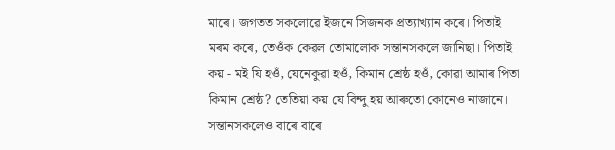মাৰে। জগতত সকলোৱে ইজনে সিজনক প্ৰত্যাখ্যান কৰে। পিতাই মৰম কৰে, তেওঁক কেৱল তোমালোক সন্তানসকলে জানিছা। পিতাই কয় - মই যি হওঁ, যেনেকুৱা হওঁ, কিমান শ্ৰেষ্ঠ হওঁ, কোৱা আমাৰ পিতা কিমান শ্ৰেষ্ঠ? তেতিয়া কয় যে বিন্দু হয় আৰুতো কোনেও নাজানে। সন্তানসকলেও বাৰে বাৰে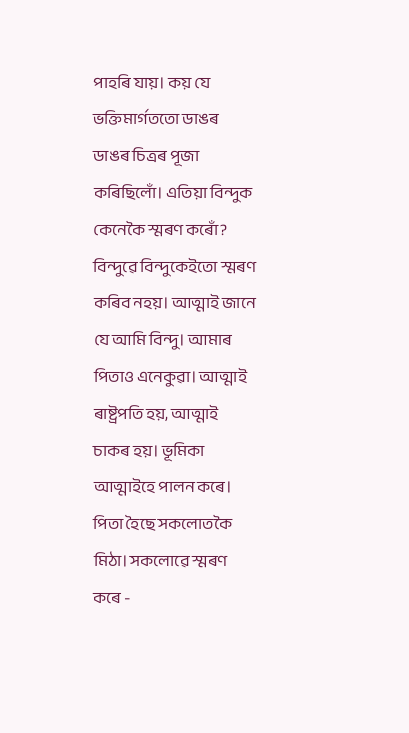পাহৰি যায়। কয় যে ভক্তিমাৰ্গততো ডাঙৰ ডাঙৰ চিত্ৰৰ পূজা কৰিছিলোঁ। এতিয়া বিন্দুক কেনেকৈ স্মৰণ কৰোঁ? বিন্দুৱে বিন্দুকেইতো স্মৰণ কৰিব নহয়। আত্মাই জানে যে আমি বিন্দু। আমাৰ পিতাও এনেকুৱা। আত্মাই ৰাষ্ট্ৰপতি হয়, আত্মাই চাকৰ হয়। ভূমিকা আত্মাইহে পালন কৰে। পিতা হৈছে সকলোতকৈ মিঠা। সকলোৱে স্মৰণ কৰে -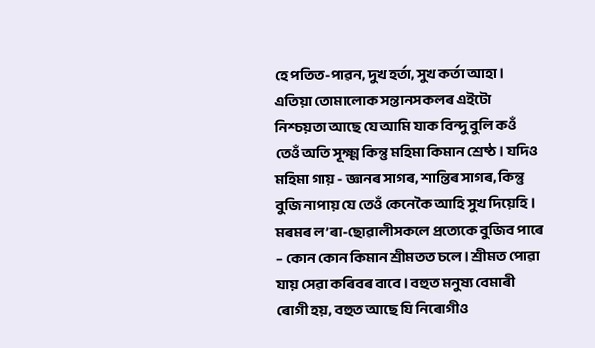হে পতিত-পাৱন, দুখ হৰ্তা, সুখ কৰ্তা আহা। এতিয়া তোমালোক সন্তানসকলৰ এইটো নিশ্চয়তা আছে যে আমি যাক বিন্দু বুলি কওঁ তেওঁ অতি সূক্ষ্ম কিন্তু মহিমা কিমান শ্ৰেষ্ঠ। যদিও মহিমা গায় - জ্ঞানৰ সাগৰ, শান্তিৰ সাগৰ, কিন্তু বুজি নাপায় যে তেওঁ কেনেকৈ আহি সুখ দিয়েহি। মৰমৰ ল’ৰা-ছোৱালীসকলে প্ৰত্যেকে বুজিব পাৰে – কোন কোন কিমান শ্ৰীমতত চলে। শ্ৰীমত পোৱা যায় সেৱা কৰিবৰ বাবে। বহুত মনুষ্য বেমাৰী ৰোগী হয়, বহুত আছে যি নিৰোগীও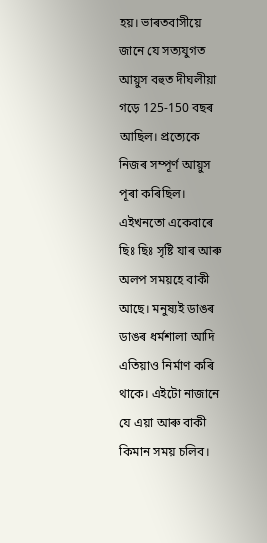হয়। ভাৰতবাসীয়ে জানে যে সত্যযুগত আয়ুস বহুত দীঘলীয়া গড়ে 125-150 বছৰ আছিল। প্ৰত্যেকে নিজৰ সম্পূৰ্ণ আয়ুস পূৰা কৰিছিল। এইখনতো একেবাৰে ছিঃ ছিঃ সৃষ্টি যাৰ আৰু অলপ সময়হে বাকী আছে। মনুষ্যই ডাঙৰ ডাঙৰ ধৰ্মশালা আদি এতিয়াও নিৰ্মাণ কৰি থাকে। এইটো নাজানে যে এয়া আৰু বাকী কিমান সময় চলিব।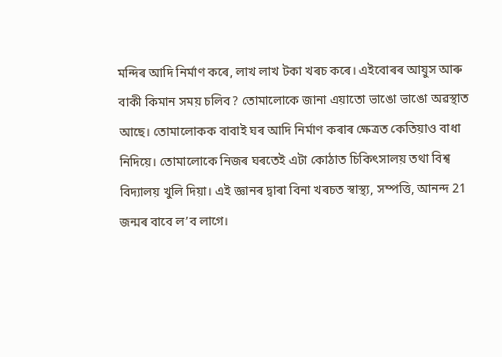মন্দিৰ আদি নিৰ্মাণ কৰে, লাখ লাখ টকা খৰচ কৰে। এইবোৰৰ আয়ুস আৰু বাকী কিমান সময় চলিব? তোমালোকে জানা এয়াতো ভাঙো ভাঙো অৱস্থাত আছে। তোমালোকক বাবাই ঘৰ আদি নিৰ্মাণ কৰাৰ ক্ষেত্ৰত কেতিয়াও বাধা নিদিয়ে। তোমালোকে নিজৰ ঘৰতেই এটা কোঠাত চিকিৎসালয় তথা বিশ্ব বিদ্যালয় খুলি দিয়া। এই জ্ঞানৰ দ্বাৰা বিনা খৰচত স্বাস্থ্য, সম্পত্তি, আনন্দ 21 জন্মৰ বাবে ল’ব লাগে।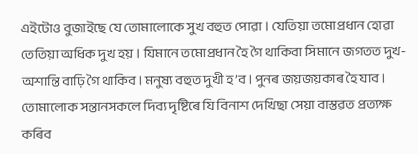এইটোও বুজাইছে যে তোমালোকে সুখ বহুত পোৱা। যেতিয়া তমোপ্ৰধান হোৱা তেতিয়া অধিক দুখ হয়। যিমানে তমোপ্ৰধান হৈ গৈ থাকিবা সিমানে জগতত দুখ-অশান্তি বাঢ়ি গৈ থাকিব। মনুষ্য বহুত দুখী হ’ব। পুনৰ জয়জয়কাৰ হৈ যাব। তোমালোক সন্তানসকলে দিব্য দৃষ্টিৰে যি বিনাশ দেখিছা সেয়া বাস্তৱত প্ৰত্যক্ষ কৰিব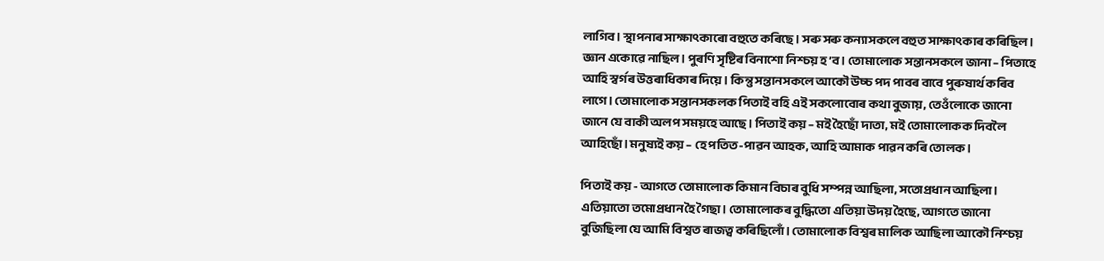লাগিব। স্থাপনাৰ সাক্ষাৎকাৰো বহুতে কৰিছে। সৰু সৰু কন্যাসকলে বহুত সাক্ষাৎকাৰ কৰিছিল। জ্ঞান একোৱে নাছিল। পুৰণি সৃষ্টিৰ বিনাশো নিশ্চয় হ’ব। তোমালোক সন্তানসকলে জানা – পিতাহে আহি স্বৰ্গৰ উত্তৰাধিকাৰ দিয়ে। কিন্তু সন্তানসকলে আকৌ উচ্চ পদ পাবৰ বাবে পুৰুষাৰ্থ কৰিব লাগে। তোমালোক সন্তানসকলক পিতাই বহি এই সকলোবোৰ কথা বুজায়, তেওঁলোকে জানো জানে যে বাকী অলপ সময়হে আছে। পিতাই কয় – মই হৈছোঁ দাতা, মই তোমালোকক দিবলৈ আহিছোঁ। মনুষ্যই কয় – হে পতিত-পাৱন আহক, আহি আমাক পাৱন কৰি তোলক।

পিতাই কয় - আগতে তোমালোক কিমান বিচাৰ বুধি সম্পন্ন আছিলা, সতোপ্ৰধান আছিলা। এতিয়াতো তমোপ্ৰধান হৈ গৈছা। তোমালোকৰ বুদ্ধিতো এতিয়া উদয় হৈছে, আগতে জানো বুজিছিলা যে আমি বিশ্বত ৰাজত্ব কৰিছিলোঁ। তোমালোক বিশ্বৰ মালিক আছিলা আকৌ নিশ্চয়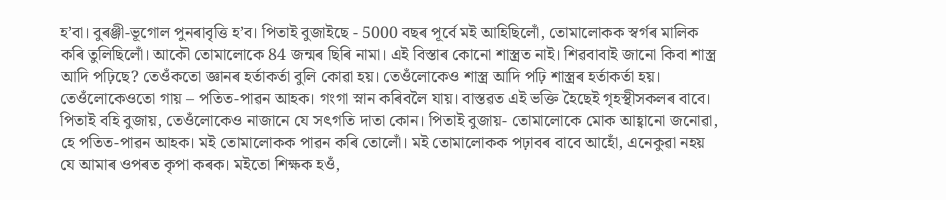হ’বা। বুৰঞ্জী-ভূগোল পুনৰাবৃত্তি হ’ব। পিতাই বুজাইছে - 5000 বছৰ পূৰ্বে মই আহিছিলোঁ, তোমালোকক স্বৰ্গৰ মালিক কৰি তুলিছিলোঁ। আকৌ তোমালোকে 84 জন্মৰ ছিৰি নামা। এই বিস্তাৰ কোনো শাস্ত্ৰত নাই। শিৱবাবাই জানো কিবা শাস্ত্ৰ আদি পঢ়িছে? তেওঁকতো জ্ঞানৰ হৰ্তাকৰ্তা বুলি কোৱা হয়। তেওঁলোকেও শাস্ত্ৰ আদি পঢ়ি শাস্ত্ৰৰ হৰ্তাকৰ্তা হয়। তেওঁলোকেওতো গায় – পতিত-পাৱন আহক। গংগা স্নান কৰিবলৈ যায়। বাস্তৱত এই ভক্তি হৈছেই গৃহস্থীসকলৰ বাবে। পিতাই বহি বুজায়, তেওঁলোকেও নাজানে যে সৎগতি দাতা কোন। পিতাই বুজায়- তোমালোকে মোক আহ্বানো জনোৱা, হে পতিত-পাৱন আহক। মই তোমালোকক পাৱন কৰি তোলোঁ। মই তোমালোকক পঢ়াবৰ বাবে আহোঁ, এনেকুৱা নহয় যে আমাৰ ওপৰত কৃপা কৰক। মইতো শিক্ষক হওঁ,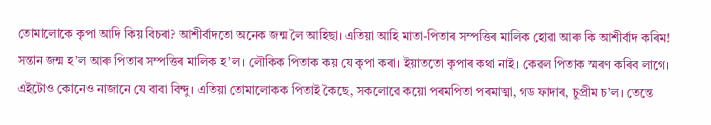তোমালোকে কৃপা আদি কিয় বিচৰা? আশীৰ্বাদতো অনেক জন্ম লৈ আহিছা। এতিয়া আহি মাতা-পিতাৰ সম্পত্তিৰ মালিক হোৱা আৰু কি আশীৰ্বাদ কৰিম! সন্তান জন্ম হ’ল আৰু পিতাৰ সম্পত্তিৰ মালিক হ’ল। লৌকিক পিতাক কয় যে কৃপা কৰা। ইয়াততো কৃপাৰ কথা নাই। কেৱল পিতাক স্মৰণ কৰিব লাগে। এইটোও কোনেও নাজানে যে বাবা বিন্দু। এতিয়া তোমালোকক পিতাই কৈছে, সকলোৱে কয়ো পৰমপিতা পৰমাত্মা, গড ফাদাৰ, চুপ্ৰীম চ’ল। তেন্তে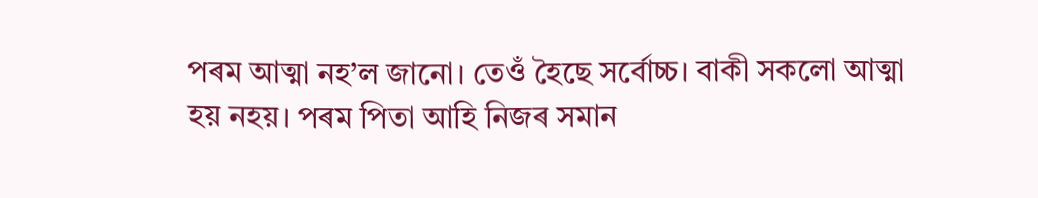পৰম আত্মা নহ’ল জানো। তেওঁ হৈছে সৰ্বোচ্চ। বাকী সকলো আত্মা হয় নহয়। পৰম পিতা আহি নিজৰ সমান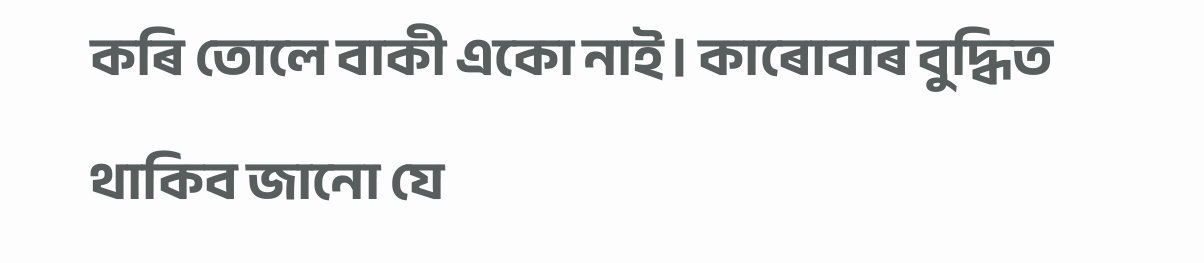কৰি তোলে বাকী একো নাই। কাৰোবাৰ বুদ্ধিত থাকিব জানো যে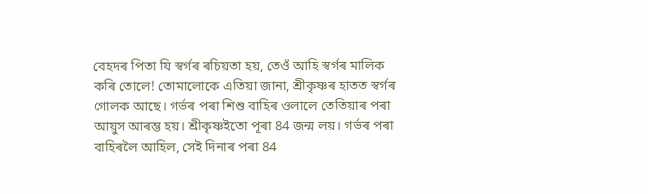বেহদৰ পিতা যি স্বৰ্গৰ ৰচিয়তা হয়, তেওঁ আহি স্বৰ্গৰ মালিক কৰি তোলে! তোমালোকে এতিয়া জানা, শ্ৰীকৃষ্ণৰ হাতত স্বৰ্গৰ গোলক আছে। গৰ্ভৰ পৰা শিশু বাহিৰ ওলালে তেতিয়াৰ পৰা আয়ুস আৰম্ভ হয়। শ্ৰীকৃষ্ণইতো পূৰা 84 জন্ম লয়। গৰ্ভৰ পৰা বাহিৰলৈ আহিল, সেই দিনাৰ পৰা 84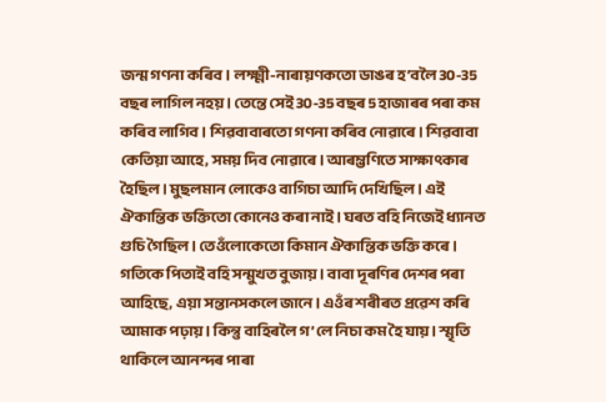জন্ম গণনা কৰিব। লক্ষ্মী-নাৰায়ণকতো ডাঙৰ হ’বলৈ 30-35 বছৰ লাগিল নহয়। তেন্তে সেই 30-35 বছৰ 5 হাজাৰৰ পৰা কম কৰিব লাগিব। শিৱবাবাৰতো গণনা কৰিব নোৱাৰে। শিৱবাবা কেতিয়া আহে, সময় দিব নোৱাৰে। আৰম্ভণিতে সাক্ষাৎকাৰ হৈছিল। মুছলমান লোকেও বাগিচা আদি দেখিছিল। এই ঐকান্তিক ভক্তিতো কোনেও কৰা নাই। ঘৰত বহি নিজেই ধ্যানত গুচি গৈছিল। তেওঁলোকেতো কিমান ঐকান্তিক ভক্তি কৰে। গতিকে পিতাই বহি সন্মুখত বুজায়। বাবা দূৰণিৰ দেশৰ পৰা আহিছে, এয়া সন্তানসকলে জানে। এওঁৰ শৰীৰত প্ৰৱেশ কৰি আমাক পঢ়ায়। কিন্তু বাহিৰলৈ গ’লে নিচা কম হৈ যায়। স্মৃতি থাকিলে আনন্দৰ পাৰা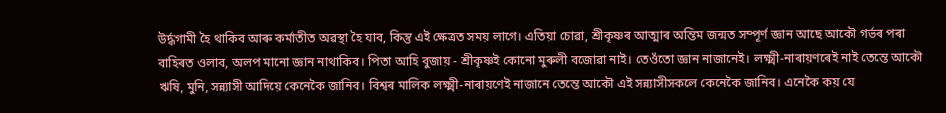উৰ্দ্ধগামী হৈ থাকিব আৰু কৰ্মাতীত অৱস্থা হৈ যাব, কিন্তু এই ক্ষেত্ৰত সময় লাগে। এতিয়া চোৱা, শ্ৰীকৃষ্ণৰ আত্মাৰ অন্তিম জন্মত সম্পূৰ্ণ জ্ঞান আছে আকৌ গৰ্ভৰ পৰা বাহিৰত ওলাব, অলপ মানো জ্ঞান নাথাকিব। পিতা আহি বুজায় - শ্ৰীকৃষ্ণই কোনো মুৰুলী বজোৱা নাই। তেওঁতো জ্ঞান নাজানেই। লক্ষ্মী-নাৰায়ণৰেই নাই তেন্তে আকৌ ঋষি, মুনি, সন্ন্যাসী আদিয়ে কেনেকৈ জানিব। বিশ্বৰ মালিক লক্ষ্মী-নাৰায়ণেই নাজানে তেন্তে আকৌ এই সন্ন্যাসীসকলে কেনেকৈ জানিব। এনেকৈ কয় যে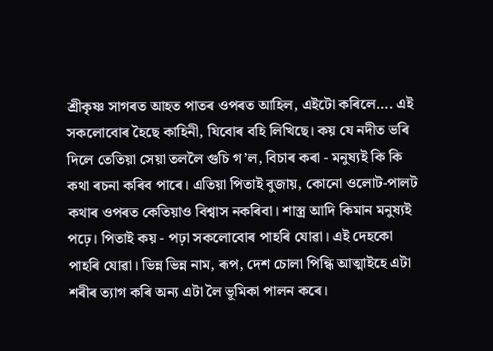শ্ৰীকৃষ্ণ সাগৰত আহত পাতৰ ওপৰত আহিল, এইটো কৰিলে…. এই সকলোবোৰ হৈছে কাহিনী, যিবোৰ বহি লিখিছে। কয় যে নদীত ভৰি দিলে তেতিয়া সেয়া তললৈ গুচি গ’ল, বিচাৰ কৰা - মনুষ্যই কি কি কথা ৰচনা কৰিব পাৰে। এতিয়া পিতাই বুজায়, কোনো ওলোট-পালট কথাৰ ওপৰত কেতিয়াও বিশ্বাস নকৰিবা। শাস্ত্ৰ আদি কিমান মনুষ্যই পঢ়ে। পিতাই কয় - পঢ়া সকলোবোৰ পাহৰি যোৱা। এই দেহকো পাহৰি যোৱা। ভিন্ন ভিন্ন নাম, ৰূপ, দেশ চোলা পিন্ধি আত্মাইহে এটা শৰীৰ ত্যাগ কৰি অন্য এটা লৈ ভূমিকা পালন কৰে।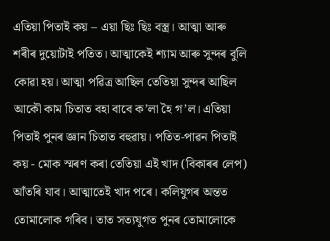এতিয়া পিতাই কয় – এয়া ছিঃ ছিঃ বস্ত্ৰ। আত্মা আৰু শৰীৰ দুয়োটাই পতিত। আত্মাকেই শ্যাম আৰু সুন্দৰ বুলি কোৱা হয়। আত্মা পৱিত্ৰ আছিল তেতিয়া সুন্দৰ আছিল আকৌ কাম চিতাত বহা বাবে ক’লা হৈ গ’ল। এতিয়া পিতাই পুনৰ জ্ঞান চিতাত বহুৱায়। পতিত-পাৱন পিতাই কয় - মোক স্মৰণ কৰা তেতিয়া এই খাদ (বিকাৰৰ লেপ) আঁতৰি যাব। আত্মাতেই খাদ পৰে। কলিযুগৰ অন্তত তোমালোক গৰিব। তাত সত্যযুগত পুনৰ তোমালোকে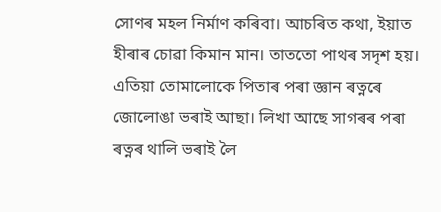সোণৰ মহল নিৰ্মাণ কৰিবা। আচৰিত কথা, ইয়াত হীৰাৰ চোৱা কিমান মান। তাততো পাথৰ সদৃশ হয়। এতিয়া তোমালোকে পিতাৰ পৰা জ্ঞান ৰত্নৰে জোলোঙা ভৰাই আছা। লিখা আছে সাগৰৰ পৰা ৰত্নৰ থালি ভৰাই লৈ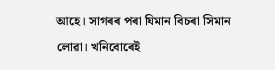আহে। সাগৰৰ পৰা যিমান বিচৰা সিমান লোৱা। খনিবোৰেই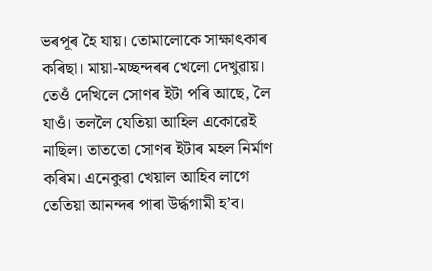ভৰপূৰ হৈ যায়। তোমালোকে সাক্ষাৎকাৰ কৰিছা। মায়া-মচ্ছন্দৰৰ খেলো দেখুৱায়। তেওঁ দেখিলে সোণৰ ইটা পৰি আছে, লৈ যাওঁ। তললৈ যেতিয়া আহিল একোৱেই নাছিল। তাততো সোণৰ ইটাৰ মহল নিৰ্মাণ কৰিম। এনেকুৱা খেয়াল আহিব লাগে তেতিয়া আনন্দৰ পাৰা উৰ্দ্ধগামী হ’ব।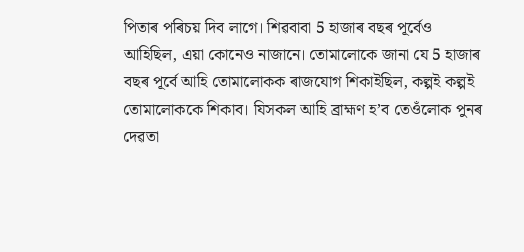পিতাৰ পৰিচয় দিব লাগে। শিৱবাবা 5 হাজাৰ বছৰ পূৰ্বেও আহিছিল, এয়া কোনেও নাজানে। তোমালোকে জানা যে 5 হাজাৰ বছৰ পূৰ্বে আহি তোমালোকক ৰাজযোগ শিকাইছিল, কল্পই কল্পই তোমালোককে শিকাব। যিসকল আহি ব্ৰাহ্মণ হ’ব তেওঁলোক পুনৰ দেৱতা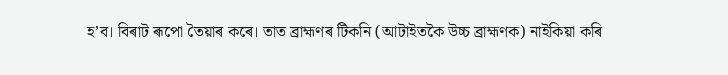হ’ব। বিৰাট ৰূপো তৈয়াৰ কৰে। তাত ব্ৰাহ্মণৰ টিকনি (আটাইতকৈ উচ্চ ব্ৰাহ্মণক) নাইকিয়া কৰি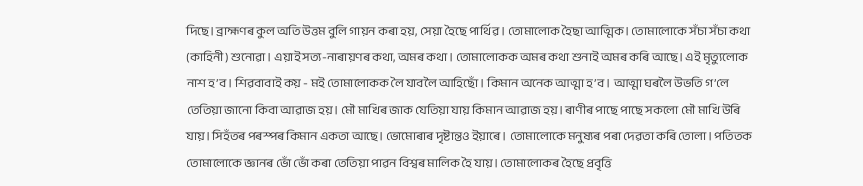দিছে। ব্ৰাহ্মণৰ কুল অতি উত্তম বুলি গায়ন কৰা হয়, সেয়া হৈছে পাৰ্থিৱ। তোমালোক হৈছা আত্মিক। তোমালোকে সঁচা সঁচা কথা (কাহিনী) শুনোৱা। এয়াই সত্য-নাৰায়ণৰ কথা, অমৰ কথা। তোমালোকক অমৰ কথা শুনাই অমৰ কৰি আছে। এই মৃত্যুলোক নাশ হ’ব। শিৱবাবাই কয় - মই তোমালোকক লৈ যাবলৈ আহিছোঁ। কিমান অনেক আত্মা হ’ব। আত্মা ঘৰলৈ উভতি গ’লে তেতিয়া জানো কিবা আৱাজ হয়। মৌ মাখিৰ জাক যেতিয়া যায় কিমান আৱাজ হয়। ৰাণীৰ পাছে পাছে সকলো মৌ মাখি উৰি যায়। সিহঁতৰ পৰস্পৰ কিমান একতা আছে। ভোমোৰাৰ দৃষ্টান্তও ইয়াৰে। তোমালোকে মনুষ্যৰ পৰা দেৱতা কৰি তোলা। পতিতক তোমালোকে জ্ঞানৰ ভোঁ ভোঁ কৰা তেতিয়া পাৱন বিশ্বৰ মালিক হৈ যায়। তোমালোকৰ হৈছে প্ৰবৃত্তি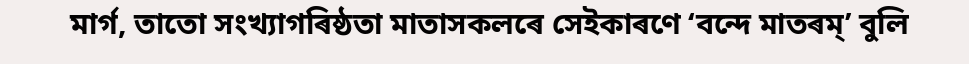মাৰ্গ, তাতো সংখ্যাগৰিষ্ঠতা মাতাসকলৰে সেইকাৰণে ‘বন্দে মাতৰম্‌’ বুলি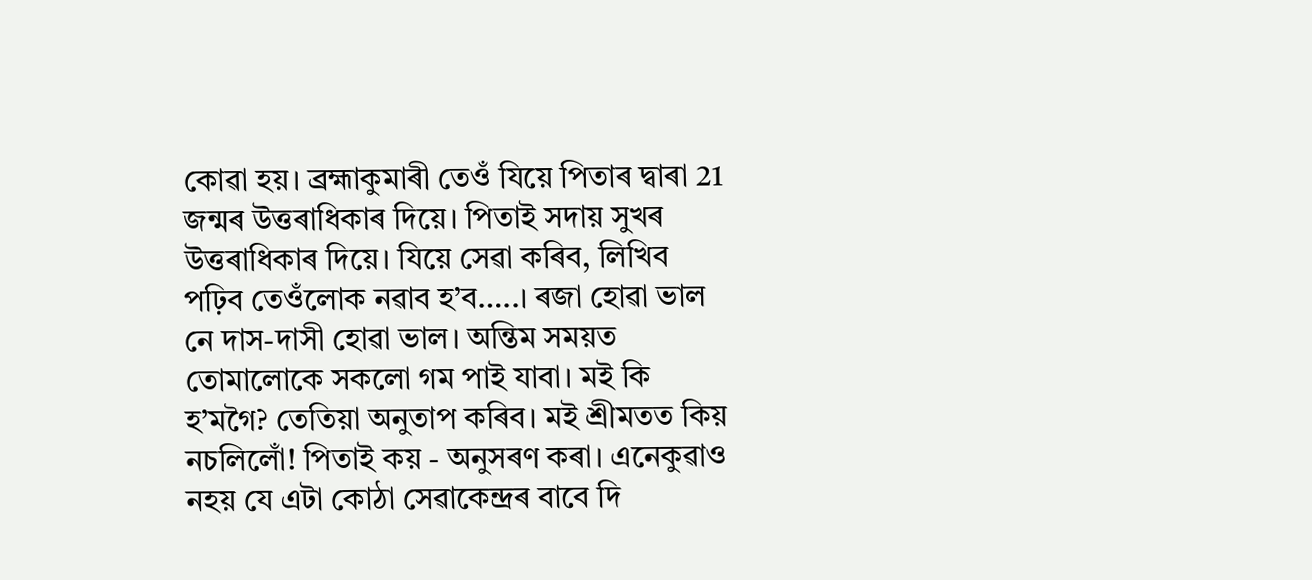কোৱা হয়। ব্ৰহ্মাকুমাৰী তেওঁ যিয়ে পিতাৰ দ্বাৰা 21 জন্মৰ উত্তৰাধিকাৰ দিয়ে। পিতাই সদায় সুখৰ উত্তৰাধিকাৰ দিয়ে। যিয়ে সেৱা কৰিব, লিখিব পঢ়িব তেওঁলোক নৱাব হ’ব…..। ৰজা হোৱা ভাল নে দাস-দাসী হোৱা ভাল। অন্তিম সময়ত তোমালোকে সকলো গম পাই যাবা। মই কি হ’মগৈ? তেতিয়া অনুতাপ কৰিব। মই শ্ৰীমতত কিয় নচলিলোঁ! পিতাই কয় - অনুসৰণ কৰা। এনেকুৱাও নহয় যে এটা কোঠা সেৱাকেন্দ্ৰৰ বাবে দি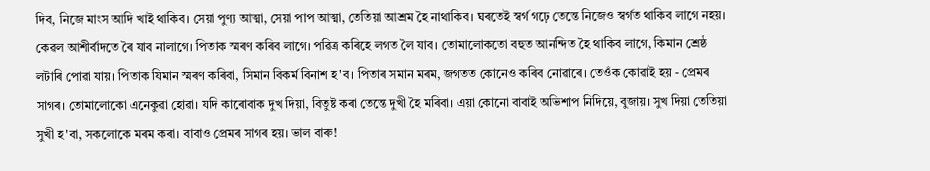দিব, নিজে মাংস আদি খাই থাকিব। সেয়া পুণ্য আত্মা, সেয়া পাপ আত্মা, তেতিয়া আশ্ৰম হৈ নাথাকিব। ঘৰতেই স্বৰ্গ গঢ়ে তেন্তে নিজেও স্বৰ্গত থাকিব লাগে নহয়। কেৱল আশীৰ্বাদতে ৰৈ যাব নালাগে। পিতাক স্মৰণ কৰিব লাগে। পৱিত্ৰ কৰিহে লগত লৈ যাব। তোমালোকতো বহুত আনন্দিত হৈ থাকিব লাগে, কিমান শ্ৰেষ্ঠ লটাৰি পোৱা যায়। পিতাক যিমান স্মৰণ কৰিবা, সিমান বিকৰ্ম বিনাশ হ'ব। পিতাৰ সমান মৰম, জগতত কোনেও কৰিব নোৱাৰে। তেওঁক কোৱাই হয় - প্ৰেমৰ সাগৰ। তোমালোকো এনেকুৱা হোৱা। যদি কাৰোবাক দুখ দিয়া, বিতুষ্ট কৰা তেন্তে দুখী হৈ মৰিবা। এয়া কোনো বাবাই অভিশাপ নিদিয়ে, বুজায়। সুখ দিয়া তেতিয়া সুখী হ'বা, সকলোকে মৰম কৰা। বাবাও প্ৰেমৰ সাগৰ হয়। ভাল বাৰু!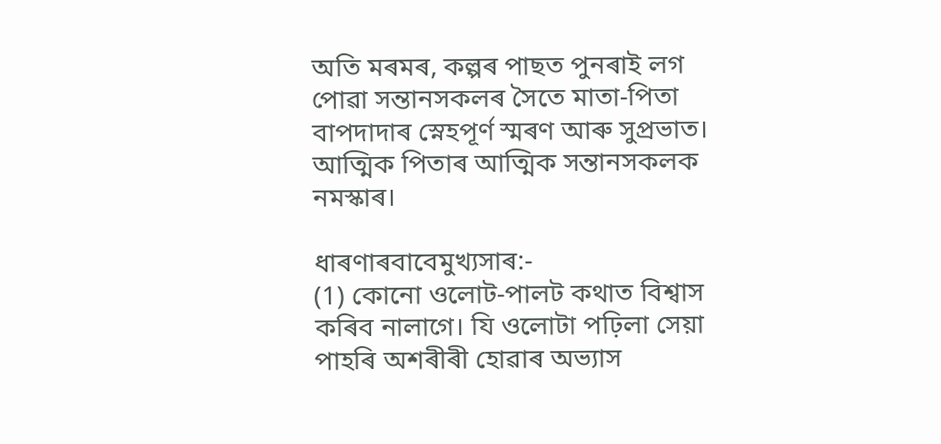অতি মৰমৰ, কল্পৰ পাছত পুনৰাই লগ পোৱা সন্তানসকলৰ সৈতে মাতা-পিতা বাপদাদাৰ স্নেহপূৰ্ণ স্মৰণ আৰু সুপ্ৰভাত। আত্মিক পিতাৰ আত্মিক সন্তানসকলক নমস্কাৰ।

ধাৰণাৰবাবেমুখ্যসাৰ:-
(1) কোনো ওলোট-পালট কথাত বিশ্বাস কৰিব নালাগে। যি ওলোটা পঢ়িলা সেয়া পাহৰি অশৰীৰী হোৱাৰ অভ্যাস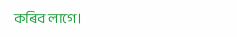কৰিব লাগে।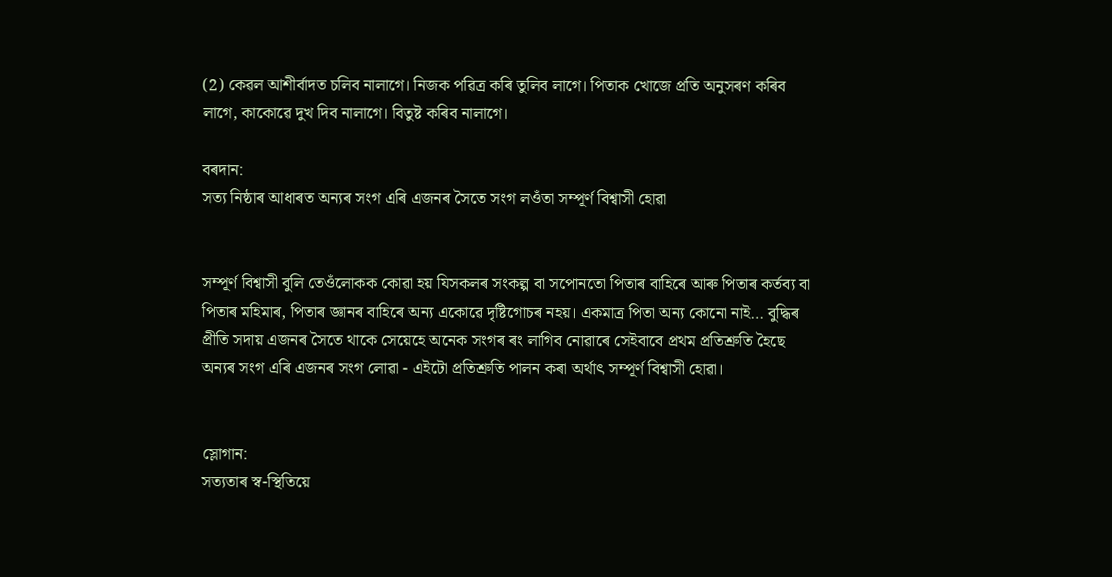(2) কেৱল আশীৰ্বাদত চলিব নালাগে। নিজক পৱিত্ৰ কৰি তুলিব লাগে। পিতাক খোজে প্ৰতি অনুসৰণ কৰিব লাগে, কাকোৱে দুখ দিব নালাগে। বিতুষ্ট কৰিব নালাগে।

বৰদান:
সত্য নিষ্ঠাৰ আধাৰত অন্যৰ সংগ এৰি এজনৰ সৈতে সংগ লওঁতা সম্পূৰ্ণ বিশ্বাসী হোৱা


সম্পূৰ্ণ বিশ্বাসী বুলি তেওঁলোকক কোৱা হয় যিসকলৰ সংকল্প বা সপোনতো পিতাৰ বাহিৰে আৰু পিতাৰ কৰ্তব্য বা পিতাৰ মহিমাৰ, পিতাৰ জ্ঞানৰ বাহিৰে অন্য একোৱে দৃষ্টিগোচৰ নহয়। একমাত্ৰ পিতা অন্য কোনো নাই… বুদ্ধিৰ প্ৰীতি সদায় এজনৰ সৈতে থাকে সেয়েহে অনেক সংগৰ ৰং লাগিব নোৱাৰে সেইবাবে প্ৰথম প্ৰতিশ্ৰুতি হৈছে অন্যৰ সংগ এৰি এজনৰ সংগ লোৱা - এইটো প্ৰতিশ্ৰুতি পালন কৰা অৰ্থাৎ সম্পূৰ্ণ বিশ্বাসী হোৱা।


স্লোগান:
সত্যতাৰ স্ব-স্থিতিয়ে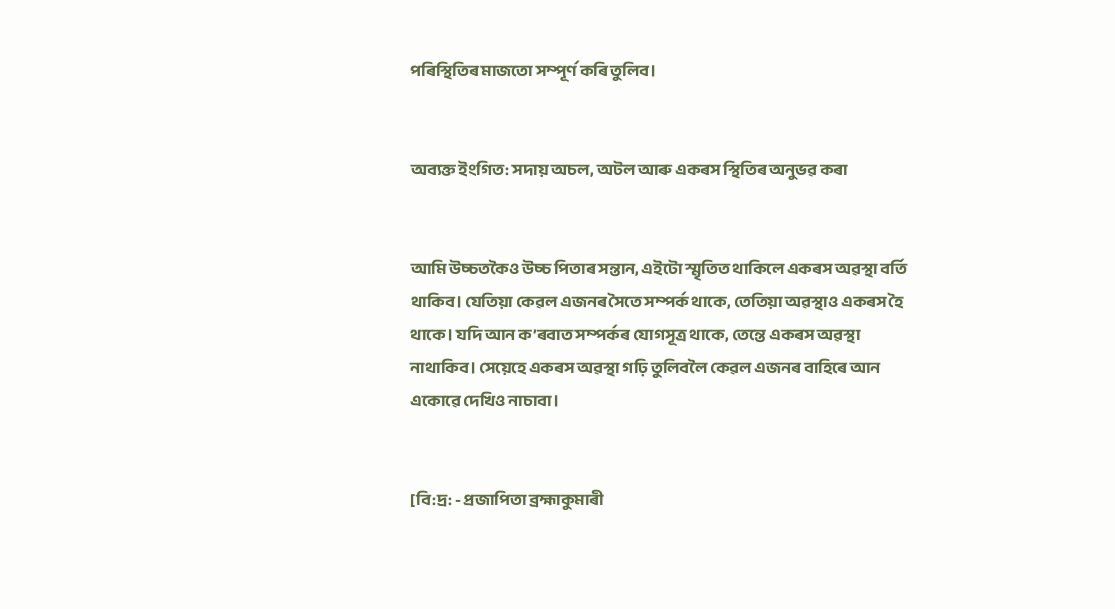পৰিস্থিতিৰ মাজতো সম্পূৰ্ণ কৰি তুলিব।


অব্যক্ত ইংগিত: সদায় অচল, অটল আৰু একৰস স্থিতিৰ অনুভৱ কৰা


আমি উচ্চতকৈও উচ্চ পিতাৰ সন্তান, এইটো স্মৃতিত থাকিলে একৰস অৱস্থা বৰ্তি থাকিব। যেতিয়া কেৱল এজনৰ সৈতে সম্পৰ্ক থাকে, তেতিয়া অৱস্থাও একৰস হৈ থাকে। যদি আন ক’ৰবাত সম্পৰ্কৰ যোগসূত্ৰ থাকে, তেন্তে একৰস অৱস্থা নাথাকিব। সেয়েহে একৰস অৱস্থা গঢ়ি তুলিবলৈ কেৱল এজনৰ বাহিৰে আন একোৱে দেখিও নাচাবা।


[বি:দ্ৰ: - প্ৰজাপিতা ব্ৰহ্মাকুমাৰী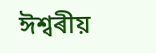ঈশ্বৰীয়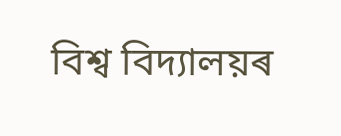বিশ্ব বিদ্যালয়ৰ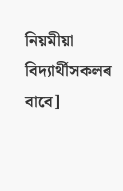নিয়মীয়া বিদ্যাৰ্থীসকলৰ বাবে]